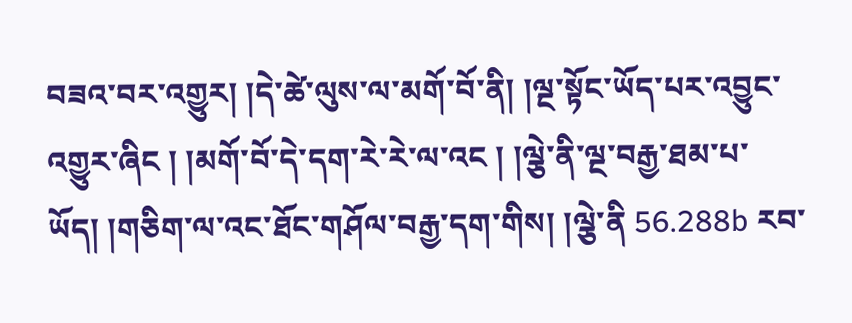བཟའ་བར་འགྱུར། །དེ་ཚེ་ལུས་ལ་མགོ་བོ་ནི། །ལྔ་སྟོང་ཡོད་པར་འབྱུང་འགྱུར་ཞིང ། །མགོ་བོ་དེ་དག་རེ་རེ་ལ་འང ། །ལྕེ་ནི་ལྔ་བརྒྱ་ཐམ་པ་ཡོད། །གཅིག་ལ་འང་ཐོང་གཤོལ་བརྒྱ་དག་གིས། །ལྕེ་ནི 56.288b རབ་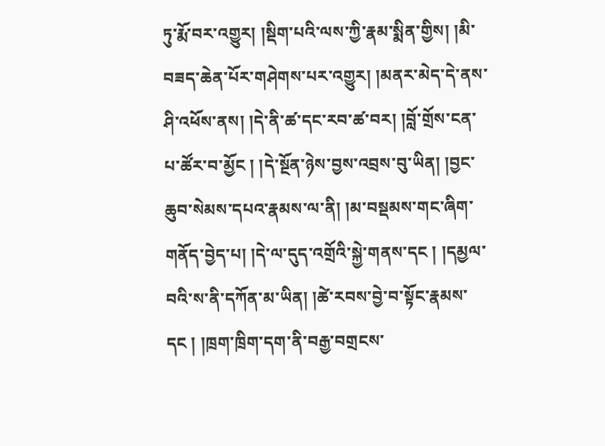ཏུ་རྨོ་བར་འགྱུར། །སྡིག་པའི་ལས་ཀྱི་རྣམ་སྨིན་གྱིས། །མི་བཟད་ཆེན་པོར་གཤེགས་པར་འགྱུར། །མནར་མེད་དེ་ནས་ཤི་འཕོས་ནས། །དེ་ནི་ཚ་དང་རབ་ཚ་བར། །བློ་གྲོས་ངན་པ་ཚོར་བ་མྱོང ། །དེ་སྔོན་ཉེས་བྱས་འབྲས་བུ་ཡིན། །བྱང་ཆུབ་སེམས་དཔའ་རྣམས་ལ་ནི། །མ་བསྡམས་གང་ཞིག་གནོད་བྱེད་པ། །དེ་ལ་དུད་འགྲོའི་སྐྱེ་གནས་དང ། །དམྱལ་བའི་ས་ནི་དཀོན་མ་ཡིན། །ཚེ་རབས་བྱེ་བ་སྟོང་རྣམས་དང ། །ཁྲག་ཁྲིག་དག་ནི་བརྒྱ་བགྲངས་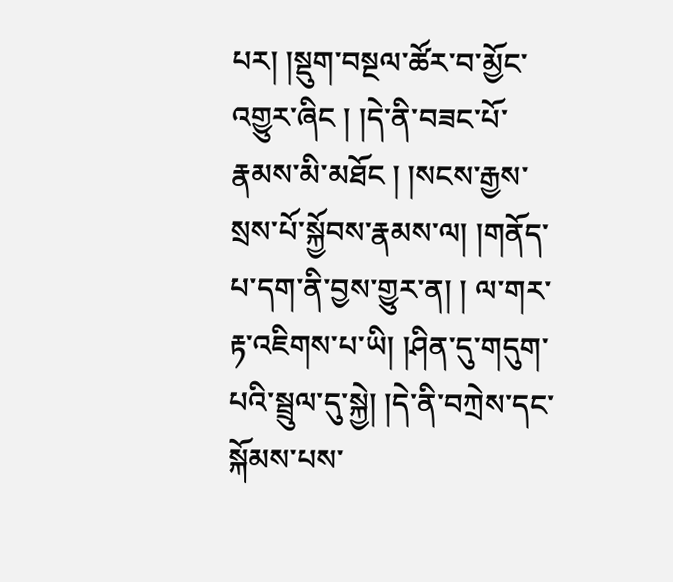པར། །སྡུག་བསྔལ་ཚོར་བ་མྱོང་འགྱུར་ཞིང ། །དེ་ནི་བཟང་པོ་རྣམས་མི་མཐོང ། །སངས་རྒྱས་སྲས་པོ་སྐྱོབས་རྣམས་ལ། །གནོད་པ་དག་ནི་བྱས་གྱུར་ན། ། ལ་གར་རྟ་འཇིགས་པ་ཡི། །ཤིན་དུ་གདུག་པའི་སྦྲུལ་དུ་སྐྱེ། །དེ་ནི་བཀྲེས་དང་སྐོམས་པས་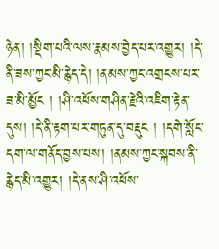ཉེན། །སྡིག་པའི་ལས་རྣམས་བྱེད་པར་འགྱུར། །དེ་ནི་ཟས་ཀྱང་མི་རྙེད་དེ། །ནམས་ཀྱང་འགྲངས་པར་ཟ་མི་མྱོང ། །ཤི་འཕོས་གཤིན་རྗེའི་འཇིག་རྟེན་དུས། །དེ་ནི་རྟག་པར་གཏུན་དུ་བརྡུང ། །དགེ་སློང་དག་ལ་གནོད་བྱས་པས། །ནམས་ཀྱང་སྐབས་ནི་རྙེད་མི་འགྱུར། །དེ་ནས་ཤི་འཕོས་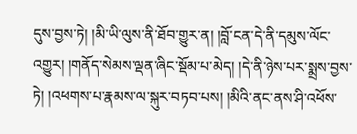དུས་བྱས་ཏེ། །མི་ཡི་ལུས་ནི་ཐོབ་གྱུར་ན། །བློ་ངན་དེ་ནི་དམུས་ལོང་འགྱུར། །གནོད་སེམས་ལྡན་ཞིང་སྡོམ་པ་མེད། །དེ་ནི་ཉེས་པར་སྨྲས་བྱས་ཏེ། །འཕགས་པ་རྣམས་ལ་སྐུར་བཏབ་པས། །མིའི་ནང་ནས་ཤི་འཕོས་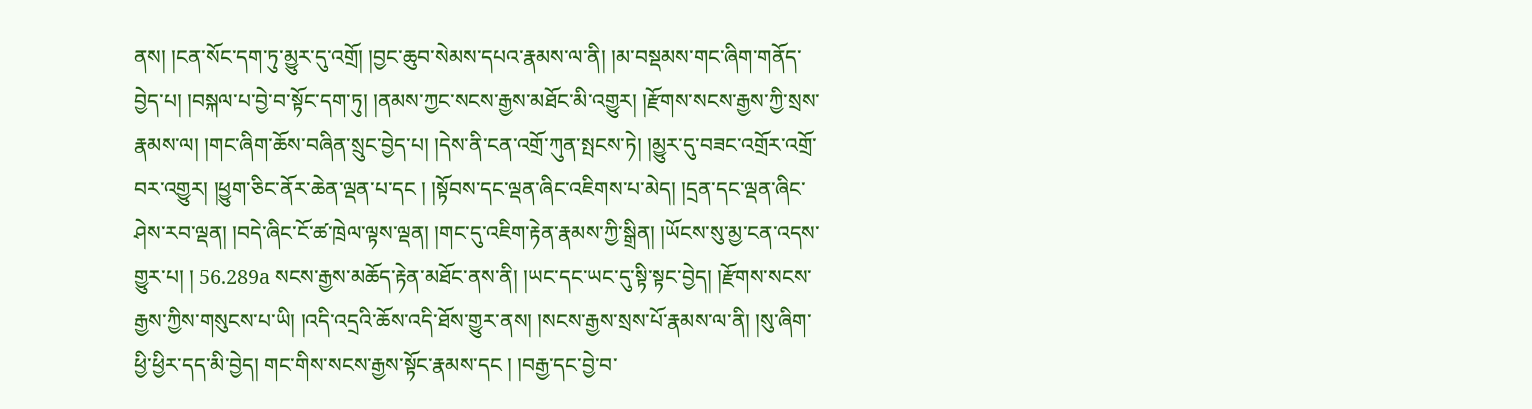ནས། །ངན་སོང་དག་ཏུ་མྱུར་དུ་འགྲོ། །བྱང་ཆུབ་སེམས་དཔའ་རྣམས་ལ་ནི། །མ་བསྡམས་གང་ཞིག་གནོད་བྱེད་པ། །བསྐལ་པ་བྱེ་བ་སྟོང་དག་ཏུ། །ནམས་ཀྱང་སངས་རྒྱས་མཐོང་མི་འགྱུར། །རྫོགས་སངས་རྒྱས་ཀྱི་སྲས་རྣམས་ལ། །གང་ཞིག་ཆོས་བཞིན་སྲུང་བྱེད་པ། །དེས་ནི་ངན་འགྲོ་ཀུན་སྤངས་ཏེ། །མྱུར་དུ་བཟང་འགྲོར་འགྲོ་བར་འགྱུར། །ཕྱུག་ཅིང་ནོར་ཆེན་ལྡན་པ་དང ། །སྟོབས་དང་ལྡན་ཞིང་འཇིགས་པ་མེད། །དྲན་དང་ལྡན་ཞིང་ཤེས་རབ་ལྡན། །བདེ་ཞིང་ངོ་ཚ་ཁྲེལ་ལྟས་ལྡན། །གང་དུ་འཇིག་རྟེན་རྣམས་ཀྱི་སྒྲིན། །ཡོངས་སུ་མྱ་ངན་འདས་གྱུར་པ། ། 56.289a སངས་རྒྱས་མཆོད་རྟེན་མཐོང་ནས་ནི། །ཡང་དང་ཡང་དུ་སྟི་སྟང་བྱེད། །རྫོགས་སངས་རྒྱས་ཀྱིས་གསུངས་པ་ཡི། །འདི་འདྲའི་ཆོས་འདི་ཐོས་གྱུར་ནས། །སངས་རྒྱས་སྲས་པོ་རྣམས་ལ་ནི། །སུ་ཞིག་ཕྱི་ཕྱིར་དད་མི་བྱེད། གང་གིས་སངས་རྒྱས་སྟོང་རྣམས་དང ། །བརྒྱ་དང་བྱེ་བ་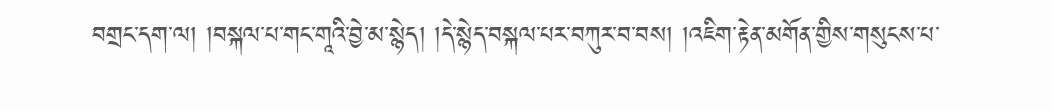བགྲང་དག་ལ། །བསྐལ་པ་གང་གཱའི་བྱེ་མ་སྙེད། །དེ་སྙེད་བསྐལ་པར་བཀུར་བ་བས། །འཇིག་རྟེན་མགོན་གྱིས་གསུངས་པ་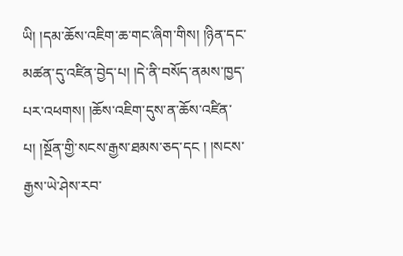ཡི། །དམ་ཆོས་འཇིག་ཆ་གང་ཞིག་གིས། །ཉིན་དང་མཚན་དུ་འཛིན་བྱེད་པ། །དེ་ནི་བསོད་ནམས་ཁྱད་པར་འཕགས། །ཆོས་འཇིག་དུས་ན་ཆོས་འཛིན་པ། །སྔོན་གྱི་སངས་རྒྱས་ཐམས་ཅད་དང ། །སངས་རྒྱས་ཡེ་ཤེས་རབ་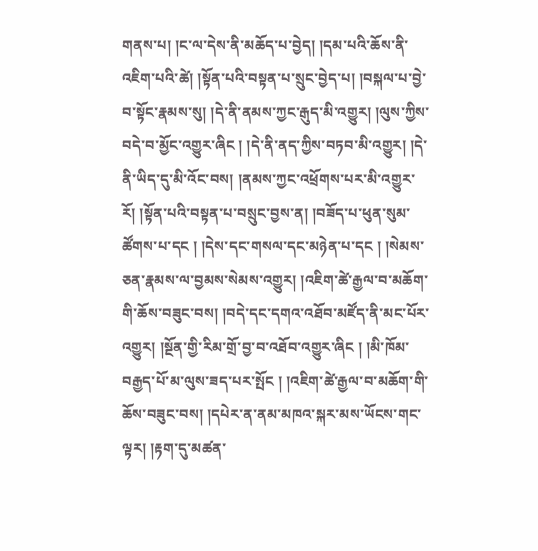གནས་པ། །ང་ལ་དེས་ནི་མཆོད་པ་བྱེད། །དམ་པའི་ཆོས་ནི་འཇིག་པའི་ཚེ། །སྟོན་པའི་བསྟན་པ་སྲུང་བྱེད་པ། །བསྐལ་པ་བྱེ་བ་སྟོང་རྣམས་སུ། །དེ་ནི་ནམས་ཀྱང་རྒུད་མི་འགྱུར། །ལུས་ཀྱིས་བདེ་བ་མྱོང་འགྱུར་ཞིང ། །དེ་ནི་ནད་ཀྱིས་བཏབ་མི་འགྱུར། །དེ་ནི་ཡིད་དུ་མི་འོང་བས། །ནམས་ཀྱང་འཕྲོགས་པར་མི་འགྱུར་རོ། །སྟོན་པའི་བསྟན་པ་བསྲུང་བྱས་ན། །བཟོད་པ་ཕུན་སུམ་ཚོགས་པ་དང ། །དེས་དང་གསལ་དང་མཉེན་པ་དང ། །སེམས་ཅན་རྣམས་ལ་བྱམས་སེམས་འགྱུར། །འཇིག་ཚེ་རྒྱལ་བ་མཆོག་གི་ཆོས་བཟུང་བས། །བདེ་དང་དགའ་འཐོབ་མཛོད་ནི་མང་པོར་འགྱུར། །སྔོན་གྱི་རིམ་གྲོ་བྱ་བ་འཐོབ་འགྱུར་ཞིང ། །མི་ཁོམ་བརྒྱད་པོ་མ་ལུས་ཟད་པར་སྤོང ། །འཇིག་ཚེ་རྒྱལ་བ་མཆོག་གི་ཆོས་བཟུང་བས། །དཔེར་ན་ནམ་མཁའ་སྐར་མས་ཡོངས་གང་ལྟར། །རྟག་དུ་མཚན་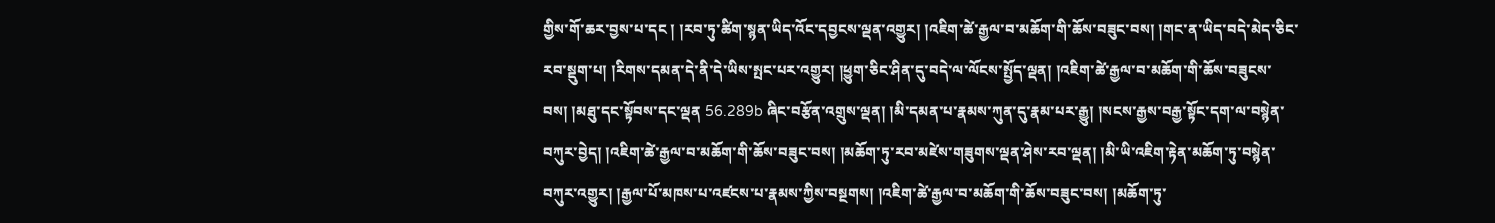གྱིས་གོ་ཆར་བྱས་པ་དང ། །རབ་ཏུ་ཚིག་སྙན་ཡིད་འོང་དབྱངས་ལྡན་འགྱུར། །འཇིག་ཚེ་རྒྱལ་བ་མཆོག་གི་ཆོས་བཟུང་བས། །གང་ན་ཡིད་བདེ་མེད་ཅིང་རབ་སྡུག་པ། །རིགས་དམན་དེ་ནི་དེ་ཡིས་སྤང་པར་འགྱུར། །ཕྱུག་ཅིང་ཤིན་དུ་བདེ་ལ་ལོངས་སྤྱོད་ལྡན། །འཇིག་ཚེ་རྒྱལ་བ་མཆོག་གི་ཆོས་བཟུངས་བས། །མཐུ་དང་སྟོབས་དང་ལྡན 56.289b ཞིང་བརྩོན་འགྲུས་ལྡན། །མི་དམན་པ་རྣམས་ཀུན་དུ་རྣམ་པར་རྒྱུ། །སངས་རྒྱས་བརྒྱ་སྟོང་དག་ལ་བསྙེན་བཀུར་བྱེད། །འཇིག་ཚེ་རྒྱལ་བ་མཆོག་གི་ཆོས་བཟུང་བས། །མཆོག་ཏུ་རབ་མཛེས་གཟུགས་ལྡན་ཤེས་རབ་ལྡན། །མི་ཡི་འཇིག་རྟེན་མཆོག་ཏུ་བསྙེན་བཀུར་འགྱུར། །རྒྱལ་པོ་མཁས་པ་འཛངས་པ་རྣམས་ཀྱིས་བསྔགས། །འཇིག་ཚེ་རྒྱལ་བ་མཆོག་གི་ཆོས་བཟུང་བས། །མཆོག་ཏུ་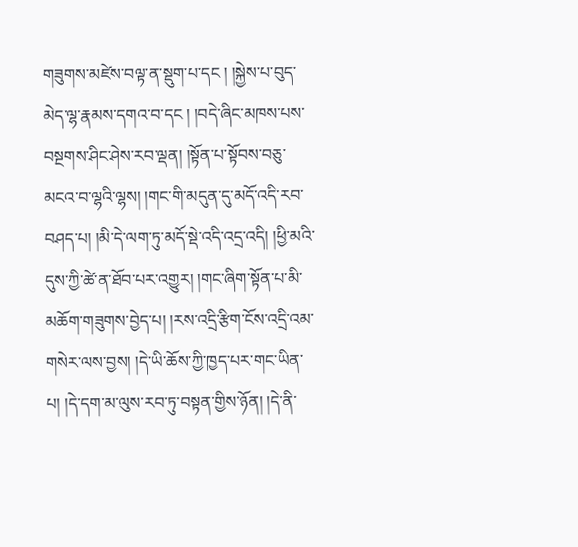གཟུགས་མཛེས་བལྟ་ན་སྡུག་པ་དང ། །སྐྱེས་པ་བུད་མེད་ལྷ་རྣམས་དགའ་བ་དང ། །བདེ་ཞིང་མཁས་པས་བསྔགས་ཤིང་ཤེས་རབ་ལྡན། །སྟོན་པ་སྟོབས་བཅུ་མངའ་བ་ལྷའི་ལྷས། །གང་གི་མདུན་དུ་མདོ་འདི་རབ་བཤད་པ། །མི་དེ་ལག་ཏུ་མདོ་སྡེ་འདི་འདྲ་འདི། །ཕྱི་མའི་དུས་ཀྱི་ཚེ་ན་ཐོབ་པར་འགྱུར། །གང་ཞིག་སྟོན་པ་མི་མཆོག་གཟུགས་བྱེད་པ། །རས་འདྲི་རྩིག་ངོས་འདྲི་འམ་གསེར་ལས་བྱས། །དེ་ཡི་ཆོས་ཀྱི་ཁྱད་པར་གང་ཡིན་པ། །དེ་དག་མ་ལུས་རབ་ཏུ་བསྟན་གྱིས་ཉོན། །དེ་ནི་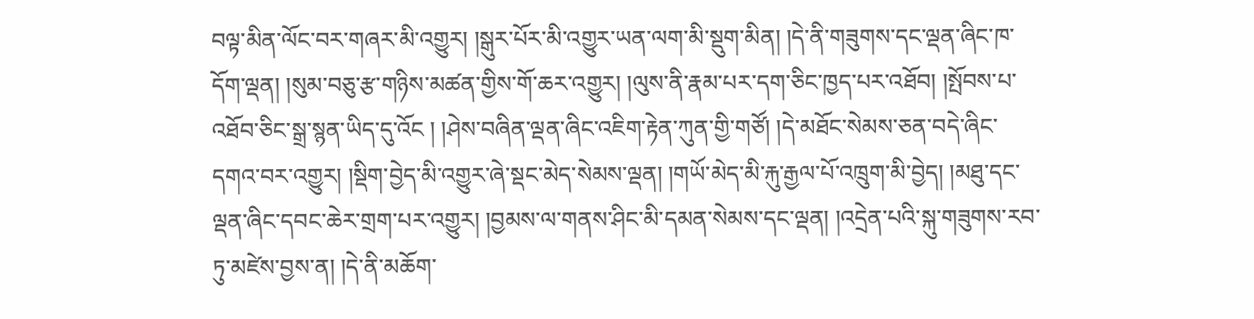བལྟ་མིན་ལོང་བར་གཞར་མི་འགྱུར། །སྒུར་པོར་མི་འགྱུར་ཡན་ལག་མི་སྡུག་མིན། །དེ་ནི་གཟུགས་དང་ལྡན་ཞིང་ཁ་དོག་ལྡན། །སུམ་བཅུ་རྩ་གཉིས་མཚན་གྱིས་གོ་ཆར་འགྱུར། །ལུས་ནི་རྣམ་པར་དག་ཅིང་ཁྱད་པར་འཐོབ། །སྤོབས་པ་འཐོབ་ཅིང་སྒྲ་སྙན་ཡིད་དུ་འོང ། །ཤེས་བཞིན་ལྡན་ཞིང་འཇིག་རྟེན་ཀུན་གྱི་གཙོ། །དེ་མཐོང་སེམས་ཅན་བདེ་ཞིང་དགའ་བར་འགྱུར། །སྡིག་བྱེད་མི་འགྱུར་ཞེ་སྡང་མེད་སེམས་ལྡན། །གཡོ་མེད་མི་རྐུ་རྒྱལ་པོ་འཁྲུག་མི་བྱེད། །མཐུ་དང་ལྡན་ཞིང་དབང་ཆེར་གྲག་པར་འགྱུར། །བྱམས་ལ་གནས་ཤིང་མི་དམན་སེམས་དང་ལྡན། །འདྲེན་པའི་སྐུ་གཟུགས་རབ་ཏུ་མཛེས་བྱས་ན། །དེ་ནི་མཆོག་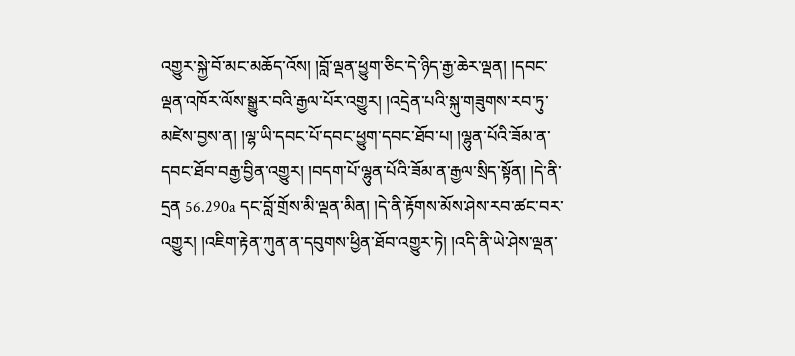འགྱུར་སྐྱེ་བོ་མང་མཆོད་འོས། །བློ་ལྡན་ཕྱུག་ཅིང་དེ་ཉིད་རྒྱ་ཆེར་ལྡན། །དབང་ལྡན་འཁོར་ལོས་སྒྱུར་བའི་རྒྱལ་པོར་འགྱུར། །འདྲེན་པའི་སྐུ་གཟུགས་རབ་ཏུ་མཛེས་བྱས་ན། །ལྷ་ཡི་དབང་པོ་དབང་ཕྱུག་དབང་ཐོབ་པ། །ལྷུན་པོའི་ཟོམ་ན་དབང་ཐོབ་བརྒྱ་བྱིན་འགྱུར། །བདག་པོ་ལྷུན་པོའི་ཟོམ་ན་རྒྱལ་སྲིད་སྟོན། །དེ་ནི་དྲན 56.290a དང་བློ་གྲོས་མི་ལྡན་མིན། །དེ་ནི་རྟོགས་མོས་ཤེས་རབ་ཚང་བར་འགྱུར། །འཇིག་རྟེན་ཀུན་ན་དབུགས་ཕྱིན་ཐོབ་འགྱུར་ཏེ། །འདི་ནི་ཡེ་ཤེས་ལྡན་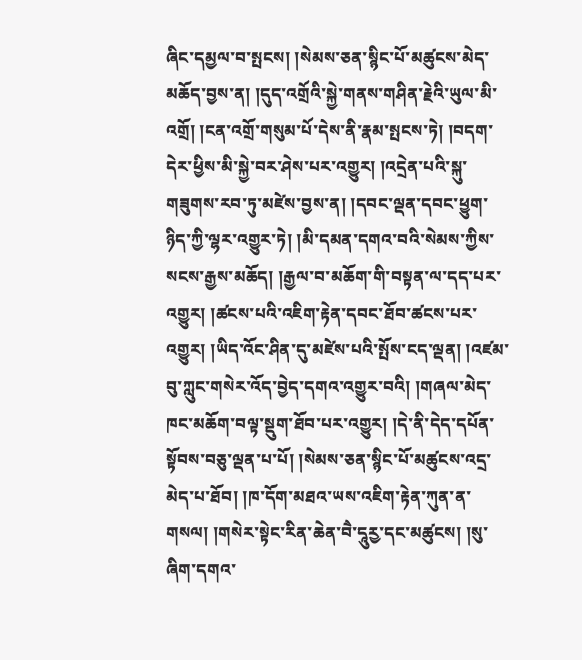ཞིང་དམྱལ་བ་སྤངས། །སེམས་ཅན་སྙིང་པོ་མཚུངས་མེད་མཆོད་བྱས་ན། །དུད་འགྲོའི་སྐྱེ་གནས་གཤིན་རྗེའི་ཡུལ་མི་འགྲོ། །ངན་འགྲོ་གསུམ་པོ་དེས་ནི་རྣམ་སྤངས་ཏེ། །བདག་དེར་ཕྱིས་མི་སྐྱེ་བར་ཤེས་པར་འགྱུར། །འདྲེན་པའི་སྐུ་གཟུགས་རབ་ཏུ་མཛེས་བྱས་ན། །དབང་ལྡན་དབང་ཕྱུག་ཉིད་ཀྱི་ལྷར་འགྱུར་ཏེ། །མི་དམན་དགའ་བའི་སེམས་ཀྱིས་སངས་རྒྱས་མཆོད། །རྒྱལ་བ་མཆོག་གི་བསྟན་ལ་དད་པར་འགྱུར། །ཚངས་པའི་འཇིག་རྟེན་དབང་ཐོབ་ཚངས་པར་འགྱུར། །ཡིད་འོང་ཤིན་དུ་མཛེས་པའི་སྤོས་ངད་ལྡན། །འཛམ་བུ་ཀླུང་གསེར་འོད་བྱེད་དགའ་འགྱུར་བའི། །གཞལ་མེད་ཁང་མཆོག་བལྟ་སྡུག་ཐོབ་པར་འགྱུར། །དེ་ནི་དེད་དཔོན་སྟོབས་བཅུ་ལྡན་པ་པོ། །སེམས་ཅན་སྙིང་པོ་མཚུངས་འདྲ་མེད་པ་ཐོབ། །ཁ་དོག་མཐའ་ཡས་འཇིག་རྟེན་ཀུན་ན་གསལ། །གསེར་སྟེང་རིན་ཆེན་བཻ་དཱུརྱ་དང་མཚུངས། །སུ་ཞིག་དགའ་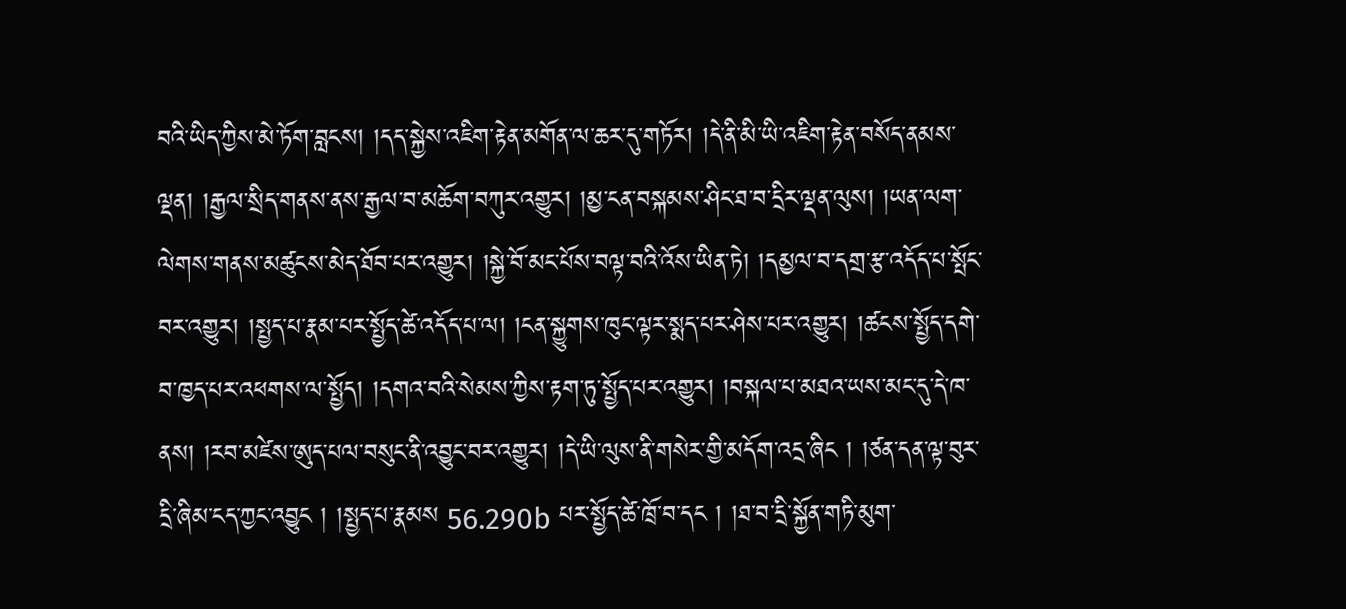བའི་ཡིད་ཀྱིས་མེ་ཏོག་བླངས། །དད་སྐྱེས་འཇིག་རྟེན་མགོན་ལ་ཆར་དུ་གཏོར། །དེ་ནི་མི་ཡི་འཇིག་རྟེན་བསོད་ནམས་ལྡན། །རྒྱལ་སྲིད་གནས་ནས་རྒྱལ་བ་མཆོག་བཀུར་འགྱུར། །མྱ་ངན་བསྐམས་ཤིང་ཐ་བ་དྲིར་ལྡན་ལུས། །ཡན་ལག་ལེགས་གནས་མཚུངས་མེད་ཐོབ་པར་འགྱུར། །སྐྱེ་བོ་མང་པོས་བལྟ་བའི་འོས་ཡིན་ཏེ། །དམྱལ་བ་དགྲ་རྩ་འདོད་པ་སྤོང་བར་འགྱུར། །སྤྱད་པ་རྣམ་པར་སྤྱོད་ཚེ་འདོད་པ་ལ། །ངན་སྐྱུགས་ཁུང་ལྟར་སྨད་པར་ཤེས་པར་འགྱུར། །ཚངས་སྤྱོད་དགེ་བ་ཁྱད་པར་འཕགས་ལ་སྤྱོད། །དགའ་བའི་སེམས་ཀྱིས་རྟག་ཏུ་སྤྱོད་པར་འགྱུར། །བསྐལ་པ་མཐའ་ཡས་མང་དུ་དེ་ཁ་ནས། །རབ་མཛེས་ཨུད་པལ་བསུང་ནི་འབྱུང་བར་འགྱུར། །དེ་ཡི་ལུས་ནི་གསེར་གྱི་མདོག་འདྲ་ཞིང ། །ཙན་དན་ལྟ་བུར་དྲི་ཞིམ་ངད་ཀྱང་འབྱུང ། །སྤྱད་པ་རྣམས 56.290b པར་སྤྱོད་ཚེ་ཁྲོ་བ་དང ། །ཐ་བ་དྲི་སྐྱོན་གཏི་མུག་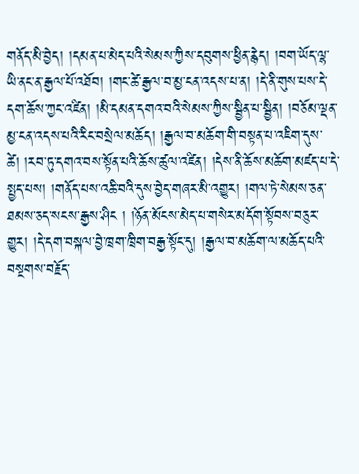གནོད་མི་བྱེད། །དམན་པ་མེད་པའི་སེམས་ཀྱིས་དབུགས་ཕྱིན་རྙེད། །བག་ཡོད་ལྷ་ཡི་ནང་ན་རྒྱལ་པོ་འཐོབ། །གང་ཚེ་རྒྱལ་བ་མྱ་ངན་འདས་པ་ན། །དེ་ནི་གུས་པས་དེ་དག་ཆོས་ཀྱང་འཛིན། །མི་དམན་དགའ་བའི་སེམས་ཀྱིས་སྦྱིན་པ་སྦྱིན། །བཅོམ་ལྡན་མྱ་ངན་འདས་པའི་རིང་བསྲེལ་མཆོད། །རྒྱལ་བ་མཆོག་གི་བསྟན་པ་འཇིག་དུས་ཚེ། །རབ་ཏུ་དགའ་བས་སྟོན་པའི་ཆོས་ཚུལ་འཛིན། །དེས་ནི་ཆོས་མཆོག་མཛད་པ་དེ་སྤྱད་པས། །གནོད་པས་འཆི་བའི་དུས་བྱེད་གཞར་མི་འགྱུར། །གལ་ཏེ་སེམས་ཅན་ཐམས་ཅད་སངས་རྒྱས་ཤིང ། །ཉོན་མོངས་མེད་པ་གསེར་མདོག་སྟོབས་བཅུར་གྱུར། །དེ་དག་བསྐལ་བྱེ་ཁྲག་ཁྲིག་བརྒྱ་སྟོང་དུ། །རྒྱལ་བ་མཆོག་ལ་མཆོད་པའི་བསྔགས་བརྗོད་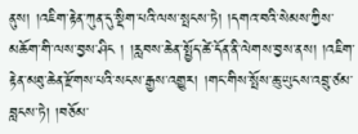ནུས། །འཇིག་རྟེན་ཀུན་དུ་སྡིག་པའི་ལས་སྤངས་ཏེ། །དགའ་བའི་སེམས་ཀྱིས་མཆོག་གི་ལས་བྱས་ཤིང ། །རླབས་ཆེན་སྤྱོད་ཚེ་དོན་ནི་ལེགས་བྱས་ནས། །འཇིག་རྟེན་མཐུ་ཆེན་རྫོགས་པའི་སངས་རྒྱས་འགྱུར། །གང་གིས་སྤོས་ཆུ་ཡུངས་འབྲུ་ཙམ་བླངས་ཏེ། །བཅོམ་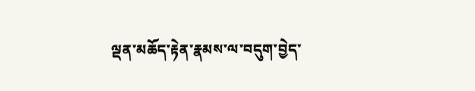ལྡན་མཆོད་རྟེན་རྣམས་ལ་བདུག་བྱེད་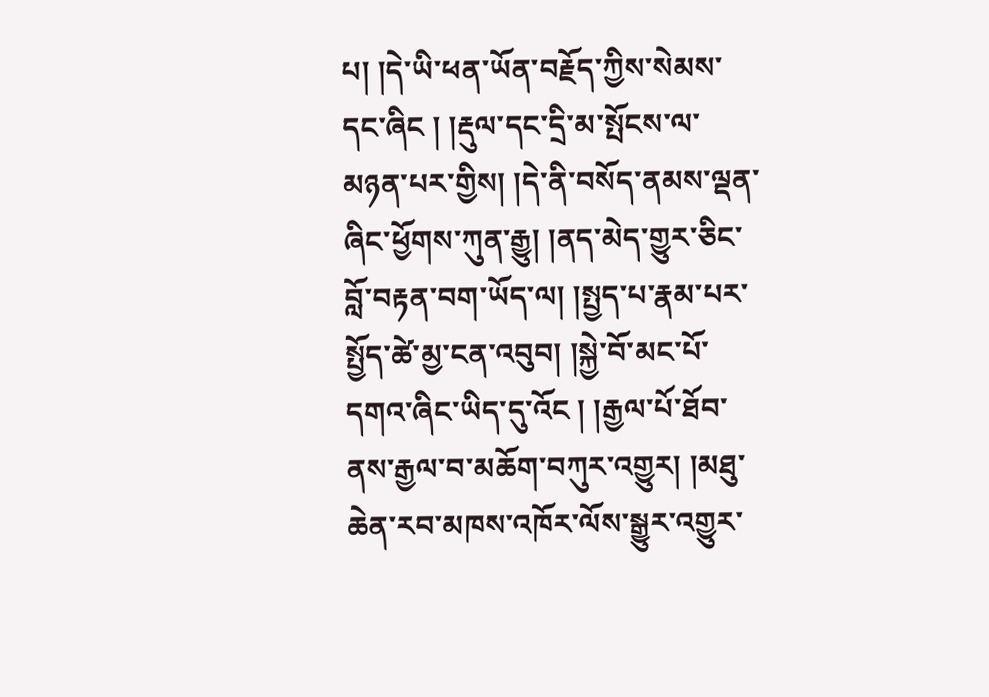པ། །དེ་ཡི་ཕན་ཡོན་བརྗོད་ཀྱིས་སེམས་དང་ཞིང ། །རྡུལ་དང་དྲི་མ་སྤོངས་ལ་མཉན་པར་གྱིས། །དེ་ནི་བསོད་ནམས་ལྡན་ཞིང་ཕྱོགས་ཀུན་རྒྱུ། །ནད་མེད་གྱུར་ཅིང་བློ་བརྟན་བག་ཡོད་ལ། །སྤྱད་པ་རྣམ་པར་སྤྱོད་ཚེ་མྱ་ངན་འབུབ། །སྐྱེ་བོ་མང་པོ་དགའ་ཞིང་ཡིད་དུ་འོང ། །རྒྱལ་པོ་ཐོབ་ནས་རྒྱལ་བ་མཆོག་བཀུར་འགྱུར། །མཐུ་ཆེན་རབ་མཁས་འཁོར་ལོས་སྒྱུར་འགྱུར་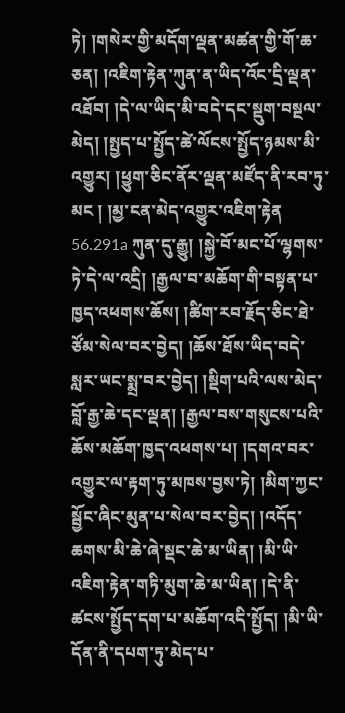ཏེ། །གསེར་གྱི་མདོག་ལྡན་མཚན་གྱི་གོ་ཆ་ཅན། །འཇིག་རྟེན་ཀུན་ན་ཡིད་འོང་དྲི་ལྡན་འཐོབ། །དེ་ལ་ཡིད་མི་བདེ་དང་སྡུག་བསྔལ་མེད། །སྤྱད་པ་སྤྱོད་ཚེ་ལོངས་སྤྱོད་ཉམས་མི་འགྱུར། །ཕྱུག་ཅིང་ནོར་ལྡན་མཛོད་ནི་རབ་ཏུ་མང ། །མྱ་ངན་མེད་འགྱུར་འཇིག་རྟེན 56.291a ཀུན་དུ་རྒྱུ། །སྐྱེ་བོ་མང་པོ་ལྷགས་ཏེ་དེ་ལ་འདྲི། །རྒྱལ་བ་མཆོག་གི་བསྟན་པ་ཁྱད་འཕགས་ཆོས། །ཚིག་རབ་རྗོད་ཅིང་ཐེ་ཙོམ་སེལ་བར་བྱེད། །ཆོས་ཐོས་ཡིད་བདེ་སླར་ཡང་སྨྲ་བར་བྱེད། །སྡིག་པའི་ལས་མེད་བློ་རྒྱ་ཆེ་དང་ལྡན། །རྒྱལ་བས་གསུངས་པའི་ཆོས་མཆོག་ཁྱད་འཕགས་པ། །དགའ་བར་འགྱུར་ལ་རྟག་ཏུ་མཁས་བྱས་ཏེ། །མིག་ཀྱང་སྦྱོང་ཞིང་མུན་པ་སེལ་བར་བྱེད། །འདོད་ཆགས་མི་ཆེ་ཞེ་སྡང་ཆེ་མ་ཡིན། །མི་ཡི་འཇིག་རྟེན་གཏི་མུག་ཆེ་མ་ཡིན། །དེ་ནི་ཚངས་སྤྱོད་དག་པ་མཆོག་འདི་སྤྱོད། །མི་ཡི་དོན་ནི་དཔག་ཏུ་མེད་པ་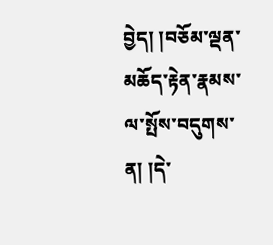བྱེད། །བཅོམ་ལྡན་མཆོད་རྟེན་རྣམས་ལ་སྤོས་བདུགས་ན། །དེ་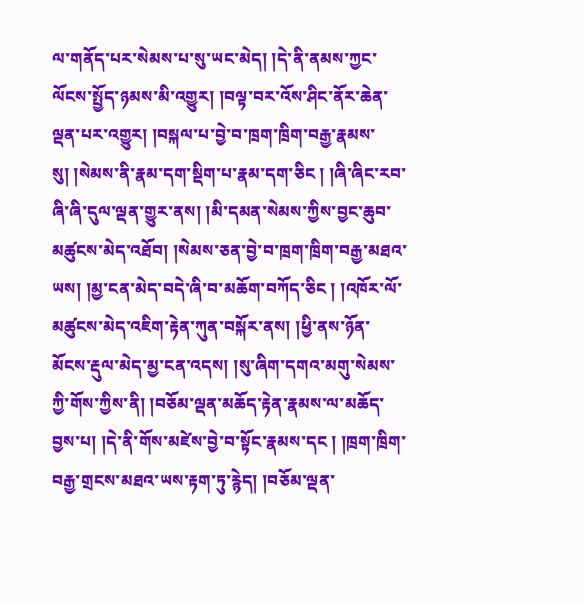ལ་གནོད་པར་སེམས་པ་སུ་ཡང་མེད། །དེ་ནི་ནམས་ཀྱང་ལོངས་སྤྱོད་ཉམས་མི་འགྱུར། །བལྟ་བར་འོས་ཤིང་ནོར་ཆེན་ལྡན་པར་འགྱུར། །བསྐལ་པ་བྱེ་བ་ཁྲག་ཁྲིག་བརྒྱ་རྣམས་སུ། །སེམས་ནི་རྣམ་དག་སྡིག་པ་རྣམ་དག་ཅིང ། །ཞི་ཞིང་རབ་ཞི་ཞི་དུལ་ལྡན་གྱུར་ནས། །མི་དམན་སེམས་ཀྱིས་བྱང་ཆུབ་མཚུངས་མེད་འཐོབ། །སེམས་ཅན་བྱེ་བ་ཁྲག་ཁྲིག་བརྒྱ་མཐའ་ཡས། །མྱ་ངན་མེད་བདེ་ཞི་བ་མཆོག་བཀོད་ཅིང ། །འཁོར་ལོ་མཚུངས་མེད་འཇིག་རྟེན་ཀུན་བསྐོར་ནས། །ཕྱི་ནས་ཉོན་མོངས་རྡུལ་མེད་མྱ་ངན་འདས། །སུ་ཞིག་དགའ་མགུ་སེམས་ཀྱི་གོས་ཀྱིས་ནི། །བཅོམ་ལྡན་མཆོད་རྟེན་རྣམས་ལ་མཆོད་བྱས་པ། །དེ་ནི་གོས་མཛེས་བྱེ་བ་སྟོང་རྣམས་དང ། །ཁྲག་ཁྲིག་བརྒྱ་གྲངས་མཐའ་ཡས་རྟག་ཏུ་རྙེད། །བཅོམ་ལྡན་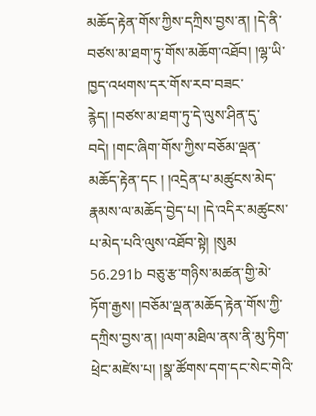མཆོད་རྟེན་གོས་ཀྱིས་དཀྲིས་བྱས་ན། །དེ་ནི་བཙས་མ་ཐག་ཏུ་གོས་མཆོག་འཐོབ། །ལྷ་ཡི་ཁྱད་འཕགས་དར་གོས་རབ་བཟང་རྙེད། །བཙས་མ་ཐག་ཏུ་དེ་ལུས་ཤིན་དུ་བདེ། །གང་ཞིག་གོས་ཀྱིས་བཅོམ་ལྡན་མཆོད་རྟེན་དང ། །འདྲེན་པ་མཚུངས་མེད་རྣམས་ལ་མཆོད་བྱེད་པ། །དེ་འདིར་མཚུངས་པ་མེད་པའི་ལུས་འཐོབ་སྟེ། །སུམ 56.291b བཅུ་རྩ་གཉིས་མཚན་གྱི་མེ་ཏོག་རྒྱས། །བཅོམ་ལྡན་མཆོད་རྟེན་གོས་ཀྱི་དཀྲིས་བྱས་ན། །ལག་མཐིལ་ནས་ནི་མུ་ཏིག་ཕྲེང་མཛེས་པ། །སྣ་ཚོགས་དག་དང་སེང་གེའི་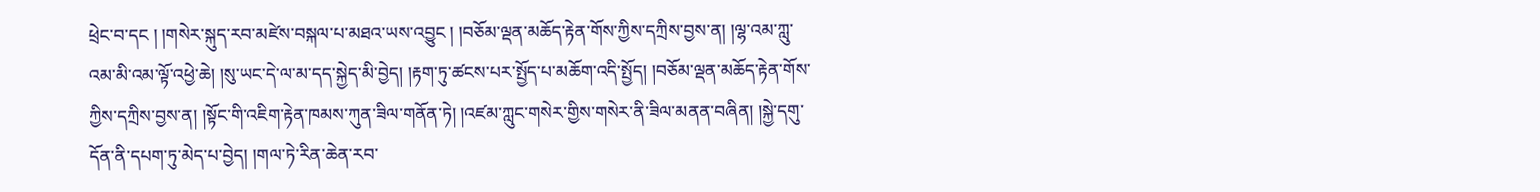ཕྲེང་བ་དང ། །གསེར་སྐུད་རབ་མཛེས་བསྐལ་པ་མཐའ་ཡས་འབྱུང ། །བཅོམ་ལྡན་མཆོད་རྟེན་གོས་ཀྱིས་དཀྲིས་བྱས་ན། །ལྷ་འམ་ཀླུ་འམ་མི་འམ་ལྟོ་འཕྱེ་ཆེ། །སུ་ཡང་དེ་ལ་མ་དད་སྐྱེད་མི་བྱེད། །རྟག་ཏུ་ཚངས་པར་སྤྱོད་པ་མཆོག་འདི་སྤྱོད། །བཅོམ་ལྡན་མཆོད་རྟེན་གོས་ཀྱིས་དཀྲིས་བྱས་ན། །སྟོང་གི་འཇིག་རྟེན་ཁམས་ཀུན་ཟིལ་གནོན་ཏེ། །འཛམ་ཀླུང་གསེར་གྱིས་གསེར་ནི་ཟིལ་མནན་བཞིན། །སྐྱེ་དགུ་དོན་ནི་དཔག་ཏུ་མེད་པ་བྱེད། །གལ་ཏེ་རིན་ཆེན་རབ་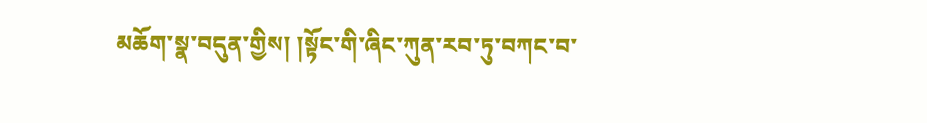མཆོག་སྣ་བདུན་གྱིས། །སྟོང་གི་ཞིང་ཀུན་རབ་ཏུ་བཀང་བ་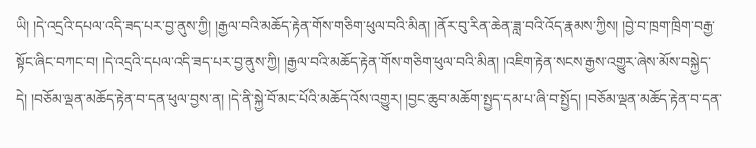ཡི། །དེ་འདྲའི་དཔལ་འདི་ཟད་པར་བྱ་ནུས་ཀྱི། །རྒྱལ་བའི་མཆོད་རྟེན་གོས་གཅིག་ཕུལ་བའི་མིན། །ནོར་བུ་རིན་ཆེན་ཟླ་བའི་འོད་རྣམས་ཀྱིས། །བྱེ་བ་ཁྲག་ཁྲིག་བརྒྱ་སྟོང་ཞིང་བཀང་བ། །དེ་འདྲའི་དཔལ་འདི་ཟད་པར་བྱ་ནུས་ཀྱི། །རྒྱལ་བའི་མཆོད་རྟེན་གོས་གཅིག་ཕུལ་བའི་མིན། །འཇིག་རྟེན་སངས་རྒྱས་འགྱུར་ཞེས་མོས་བསྐྱེད་དེ། །བཅོམ་ལྡན་མཆོད་རྟེན་བ་དན་ཕུལ་བྱས་ན། །དེ་ནི་སྐྱེ་བོ་མང་པོའི་མཆོད་འོས་འགྱུར། །བྱང་ཆུབ་མཆོག་སྤྱད་དམ་པ་ཞི་བ་སྤྱོད། །བཅོམ་ལྡན་མཆོད་རྟེན་བ་དན་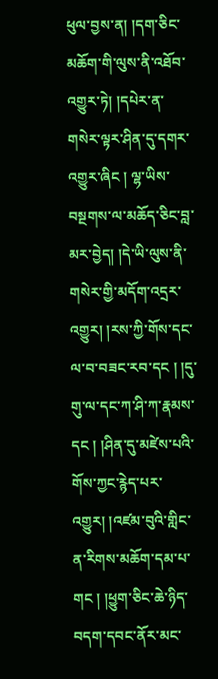ཕུལ་བྱས་ན། །དག་ཅིང་མཆོག་གི་ལུས་ནི་འཐོབ་འགྱུར་ཏེ། །དཔེར་ན་གསེར་ལྟར་ཤིན་དུ་དགར་འགྱུར་ཞིང ། ལྷ་ཡིས་བསྔགས་ལ་མཆོད་ཅིང་བླ་མར་བྱེད། །དེ་ཡི་ལུས་ནི་གསེར་གྱི་མདོག་འདྲར་འགྱུར། །རས་ཀྱི་གོས་དང་ལ་བ་བཟང་རབ་དང ། །དུ་གུ་ལ་དང་ཀ་ཤི་ཀ་རྣམས་དང ། །ཤིན་དུ་མཛེས་པའི་གོས་ཀྱང་རྙེད་པར་འགྱུར། །འཛམ་བུའི་གླིང་ན་རིགས་མཆོག་དམ་པ་གང ། །ཕྱུག་ཅིང་ཆེ་ཉིད་བདག་དབང་ནོར་མང་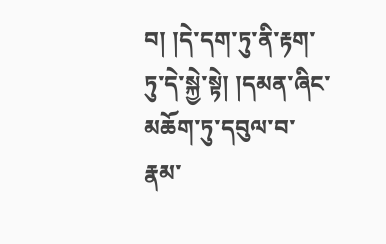བ། །དེ་དག་ཏུ་ནི་རྟག་ཏུ་དེ་སྐྱེ་སྟེ། །དམན་ཞིང་མཆོག་ཏུ་དབུལ་བ་རྣམ་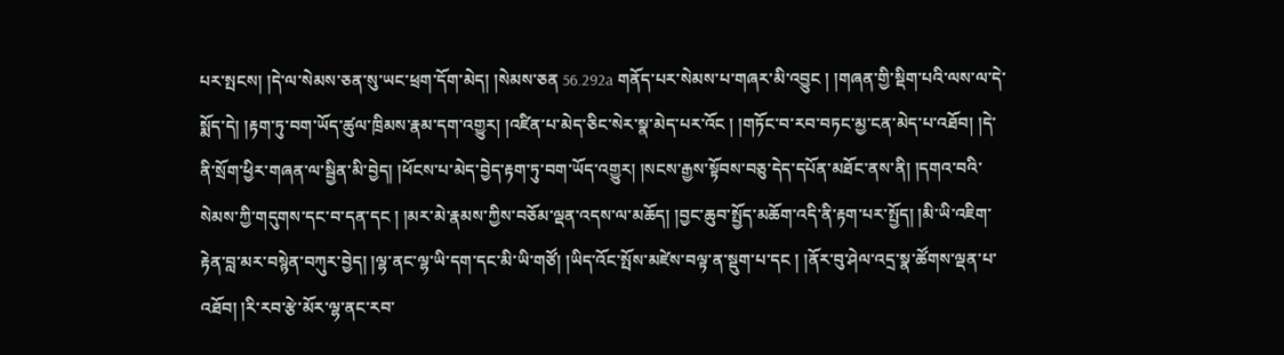པར་སྤངས། །དེ་ལ་སེམས་ཅན་སུ་ཡང་ཕྲག་དོག་མེད། །སེམས་ཅན 56.292a གནོད་པར་སེམས་པ་གཞར་མི་འབྱུང ། །གཞན་གྱི་སྡིག་པའི་ལས་ལ་དེ་སྨོད་དེ། །རྟག་ཏུ་བག་ཡོད་ཚུལ་ཁྲིམས་རྣམ་དག་འགྱུར། །འཛིན་པ་མེད་ཅིང་སེར་སྣ་མེད་པར་འོང ། །གཏོང་བ་རབ་བཏང་མྱ་ངན་མེད་པ་འཐོབ། །དེ་ནི་སྲོག་ཕྱིར་གཞན་ལ་སྦྱིན་མི་བྱེད། །ཕོངས་པ་མེད་བྱེད་རྟག་ཏུ་བག་ཡོད་འགྱུར། །སངས་རྒྱས་སྟོབས་བཅུ་དེད་དཔོན་མཐོང་ནས་ནི། །དགའ་བའི་སེམས་ཀྱི་གདུགས་དང་བ་དན་དང ། །མར་མེ་རྣམས་ཀྱིས་བཅོམ་ལྡན་འདས་ལ་མཆོད། །བྱང་ཆུབ་སྤྱོད་མཆོག་འདི་ནི་རྟག་པར་སྤྱོད། །མི་ཡི་འཇིག་རྟེན་བླ་མར་བསྙེན་བཀུར་བྱེད། །ལྷ་ནང་ལྷ་ཡི་དག་དང་མི་ཡི་གཙོ། །ཡིད་འོང་སྤོས་མཛེས་བལྟ་ན་སྡུག་པ་དང ། །ནོར་བུ་ཤེལ་འདྲ་སྣ་ཚོགས་ལྡན་པ་འཐོབ། །རི་རབ་རྩེ་མོར་ལྷ་ནང་རབ་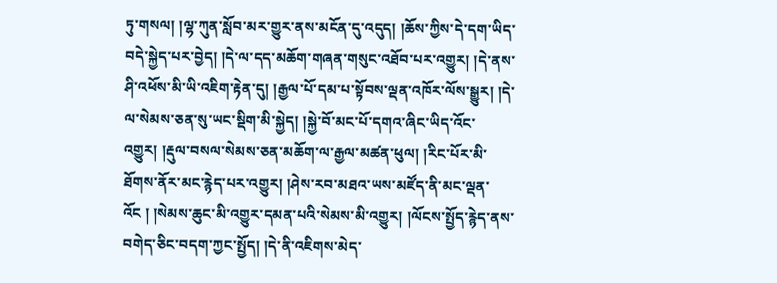ཏུ་གསལ། །ལྷ་ཀུན་སློབ་མར་གྱུར་ནས་མངོན་དུ་འདུད། །ཆོས་ཀྱིས་དེ་དག་ཡིད་བདེ་སྐྱེད་པར་བྱེད། །དེ་ལ་དད་མཆོག་གཞན་གསུང་འཐོབ་པར་འགྱུར། །དེ་ནས་ཤི་འཕོས་མི་ཡི་འཇིག་རྟེན་དུ། །རྒྱལ་པོ་དམ་པ་སྟོབས་ལྡན་འཁོར་ལོས་སྒྱུར། །དེ་ལ་སེམས་ཅན་སུ་ཡང་སྡིག་མི་སྐྱེད། །སྐྱེ་བོ་མང་པོ་དགའ་ཞིང་ཡིད་འོང་འགྱུར། །རྡུལ་བསལ་སེམས་ཅན་མཆོག་ལ་རྒྱལ་མཚན་ཕུལ། །རིང་པོར་མི་ཐོགས་ནོར་མང་རྙེད་པར་འགྱུར། །ཤེས་རབ་མཐའ་ཡས་མཛོད་ནི་མང་ལྡན་འོང ། །སེམས་ཆུང་མི་འགྱུར་དམན་པའི་སེམས་མི་འགྱུར། །ལོངས་སྤྱོད་རྙེད་ནས་བགེད་ཅིང་བདག་ཀྱང་སྤྱོད། །དེ་ནི་འཇིགས་མེད་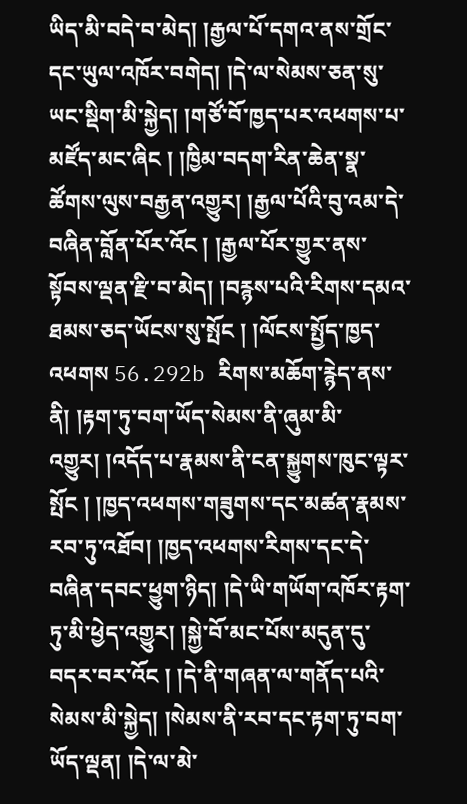ཡིད་མི་བདེ་བ་མེད། །རྒྱལ་པོ་དགའ་ནས་གྲོང་དང་ཡུལ་འཁོར་བགེད། །དེ་ལ་སེམས་ཅན་སུ་ཡང་སྡིག་མི་སྐྱེད། །གཙོ་བོ་ཁྱད་པར་འཕགས་པ་མཛོད་མང་ཞིང ། །ཁྱིམ་བདག་རིན་ཆེན་སྣ་ཚོགས་ལུས་བརྒྱན་འགྱུར། །རྒྱལ་པོའི་བུ་འམ་དེ་བཞིན་བློན་པོར་འོང ། །རྒྱལ་པོར་གྱུར་ནས་སྟོབས་ལྡན་རྫི་བ་མེད། །བརྙས་པའི་རིགས་དམའ་ཐམས་ཅད་ཡོངས་སུ་སྤོང ། །ལོངས་སྤྱོད་ཁྱད་འཕགས 56.292b རིགས་མཆོག་རྙེད་ནས་ནི། །རྟག་ཏུ་བག་ཡོད་སེམས་ནི་ཞུམ་མི་འགྱུར། །འདོད་པ་རྣམས་ནི་ངན་སྐྱུགས་ཁུང་ལྟར་སྤོང ། །ཁྱད་འཕགས་གཟུགས་དང་མཚན་རྣམས་རབ་ཏུ་འཐོབ། །ཁྱད་འཕགས་རིགས་དང་དེ་བཞིན་དབང་ཕྱུག་ཉིད། །དེ་ཡི་གཡོག་འཁོར་རྟག་ཏུ་མི་ཕྱེད་འགྱུར། །སྐྱེ་བོ་མང་པོས་མདུན་དུ་བདར་བར་འོང ། །དེ་ནི་གཞན་ལ་གནོད་པའི་སེམས་མི་སྐྱེད། །སེམས་ནི་རབ་དང་རྟག་ཏུ་བག་ཡོད་ལྡན། །དེ་ལ་མེ་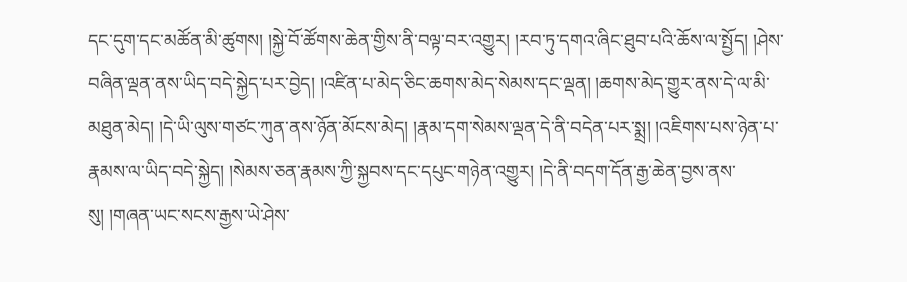དང་དུག་དང་མཚོན་མི་ཚུགས། །སྐྱེ་བོ་ཚོགས་ཆེན་གྱིས་ནི་བལྟ་བར་འགྱུར། །རབ་ཏུ་དགའ་ཞིང་ཐུབ་པའི་ཆོས་ལ་སྤྱོད། །ཤེས་བཞིན་ལྡན་ནས་ཡིད་བདེ་སྐྱེད་པར་བྱེད། །འཛིན་པ་མེད་ཅིང་ཆགས་མེད་སེམས་དང་ལྡན། །ཆགས་མེད་གྱུར་ནས་དེ་ལ་མི་མཐུན་མེད། །དེ་ཡི་ལུས་གཙང་ཀུན་ནས་ཉོན་མོངས་མེད། །རྣམ་དག་སེམས་ལྡན་དེ་ནི་བདེན་པར་སྨྲ། །འཇིགས་པས་ཉེན་པ་རྣམས་ལ་ཡིད་བདེ་སྐྱེད། །སེམས་ཅན་རྣམས་ཀྱི་སྐྱབས་དང་དཔུང་གཉེན་འགྱུར། །དེ་ནི་བདག་དོན་རྒྱ་ཆེན་བྱས་ནས་སུ། །གཞན་ཡང་སངས་རྒྱས་ཡེ་ཤེས་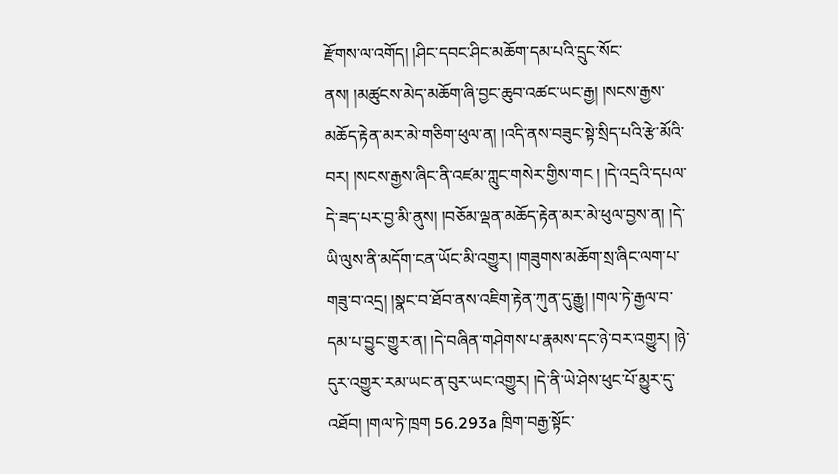རྫོགས་ལ་འགོད། །ཤིང་དབང་ཤིང་མཆོག་དམ་པའི་དྲུང་སོང་ནས། །མཚུངས་མེད་མཆོག་ཞི་བྱང་ཆུབ་འཚང་ཡང་རྒྱ། །སངས་རྒྱས་མཆོད་རྟེན་མར་མེ་གཅིག་ཕུལ་ན། །འདི་ནས་བཟུང་སྟེ་སྲིད་པའི་རྩེ་མོའི་བར། །སངས་རྒྱས་ཞིང་ནི་འཛམ་ཀླུང་གསེར་གྱིས་གང ། །དེ་འདྲའི་དཔལ་དེ་ཟད་པར་བྱ་མི་ནུས། །བཅོམ་ལྡན་མཆོད་རྟེན་མར་མེ་ཕུལ་བྱས་ན། །དེ་ཡི་ལུས་ནི་མདོག་ངན་ཡོང་མི་འགྱུར། །གཟུགས་མཆོག་སྲ་ཞིང་ལག་པ་གཟུ་བ་འདྲ། །སྣང་བ་ཐོབ་ནས་འཇིག་རྟེན་ཀུན་དུ་རྒྱུ། །གལ་ཏེ་རྒྱལ་བ་དམ་པ་བྱུང་གྱུར་ན། །དེ་བཞིན་གཤེགས་པ་རྣམས་དང་ཉེ་བར་འགྱུར། །ཉེ་དུར་འགྱུར་རམ་ཡང་ན་བུར་ཡང་འགྱུར། །དེ་ནི་ཡེ་ཤེས་ཕུང་པོ་མྱུར་དུ་འཐོབ། །གལ་ཏེ་ཁྲག 56.293a ཁྲིག་བརྒྱ་སྟོང་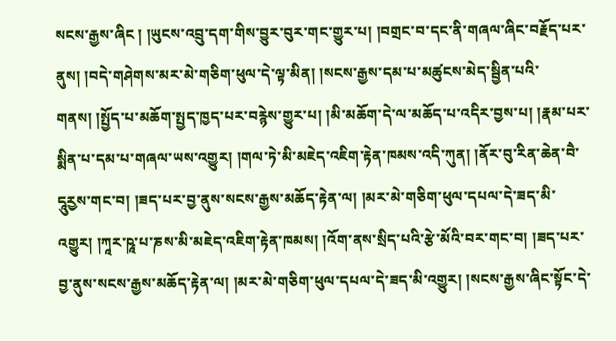སངས་རྒྱས་ཞིང ། །ཡུངས་འབྲུ་དག་གིས་བྱུར་བུར་གང་གྱུར་པ། །བགྲང་བ་དང་ནི་གཞལ་ཞིང་བརྗོད་པར་ནུས། །བདེ་གཤེགས་མར་མེ་གཅིག་ཕུལ་དེ་ལྟ་མིན། །སངས་རྒྱས་དམ་པ་མཚུངས་མེད་སྦྱིན་པའི་གནས། །སྤྱོད་པ་མཆོག་སྤྱད་ཁྱད་པར་བརྙེས་གྱུར་པ། །མི་མཆོག་དེ་ལ་མཆོད་པ་འདིར་བྱས་པ། །རྣམ་པར་སྨིན་པ་དམ་པ་གཞལ་ཡས་འགྱུར། །གལ་ཏེ་མི་མཇེད་འཇིག་རྟེན་ཁམས་འདི་ཀུན། །ནོར་བུ་རིན་ཆེན་བཻ་དཱུརྱས་གང་བ། །ཟད་པར་བྱ་ནུས་སངས་རྒྱས་མཆོད་རྟེན་ལ། །མར་མེ་གཅིག་ཕུལ་དཔལ་དེ་ཟད་མི་འགྱུར། །ཀཱར་ཥཱ་པ་ཎས་མི་མཇེད་འཇིག་རྟེན་ཁམས། །འོག་ནས་སྲིད་པའི་རྩེ་མོའི་བར་གང་བ། །ཟད་པར་བྱ་ནུས་སངས་རྒྱས་མཆོད་རྟེན་ལ། །མར་མེ་གཅིག་ཕུལ་དཔལ་དེ་ཟད་མི་འགྱུར། །སངས་རྒྱས་ཞིང་སྟོང་དེ་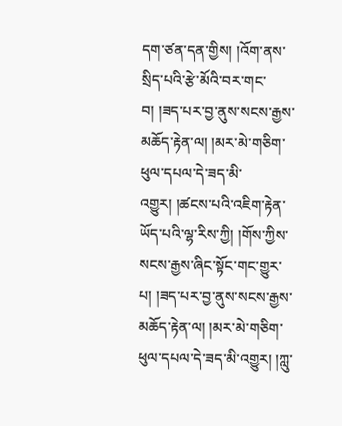དག་ཙན་དན་གྱིས། །འོག་ནས་སྲིད་པའི་རྩེ་མོའི་བར་གང་བ། །ཟད་པར་བྱ་ནུས་སངས་རྒྱས་མཆོད་རྟེན་ལ། །མར་མེ་གཅིག་ཕུལ་དཔལ་དེ་ཟད་མི་འགྱུར། །ཚངས་པའི་འཇིག་རྟེན་ཡོད་པའི་ལྷ་རིས་ཀྱི། །གོས་ཀྱིས་སངས་རྒྱས་ཞིང་སྟོང་གང་གྱུར་པ། །ཟད་པར་བྱ་ནུས་སངས་རྒྱས་མཆོད་རྟེན་ལ། །མར་མེ་གཅིག་ཕུལ་དཔལ་དེ་ཟད་མི་འགྱུར། །ཀླུ་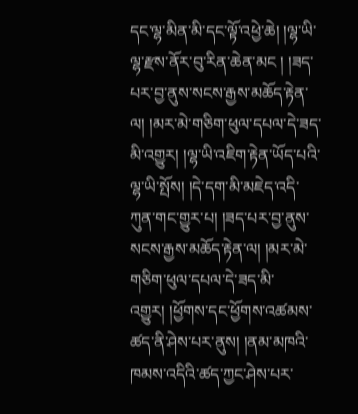དང་ལྷ་མིན་མི་དང་ལྟོ་འཕྱེ་ཆེ། །ལྷ་ཡི་ལྷ་རྫས་ནོར་བུ་རིན་ཆེན་མང ། །ཟད་པར་བྱ་ནུས་སངས་རྒྱས་མཆོད་རྟེན་ལ། །མར་མེ་གཅིག་ཕུལ་དཔལ་དེ་ཟད་མི་འགྱུར། །ལྷ་ཡི་འཇིག་རྟེན་ཡོད་པའི་ལྷ་ཡི་སྤོས། །དེ་དག་མི་མཇེད་འདི་ཀུན་གང་གྱུར་པ། །ཟད་པར་བྱ་ནུས་སངས་རྒྱས་མཆོད་རྟེན་ལ། །མར་མེ་གཅིག་ཕུལ་དཔལ་དེ་ཟད་མི་འགྱུར། །ཕྱོགས་དང་ཕྱོགས་འཚམས་ཚད་ནི་ཤེས་པར་ནུས། །ནམ་མཁའི་ཁམས་འདིའི་ཚད་ཀྱང་ཤེས་པར་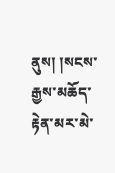ནུས། །སངས་རྒྱས་མཆོད་རྟེན་མར་མེ་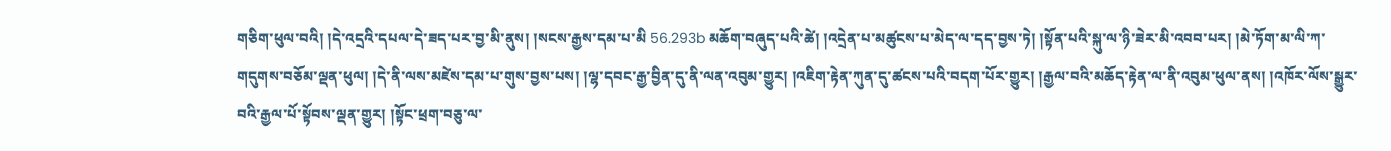གཅིག་ཕུལ་བའི། །དེ་འདྲའི་དཔལ་དེ་ཟད་པར་བྱ་མི་ནུས། །སངས་རྒྱས་དམ་པ་མི 56.293b མཆོག་བཞུད་པའི་ཚེ། །འདྲེན་པ་མཚུངས་པ་མེད་ལ་དད་བྱས་ཏེ། །སྟོན་པའི་སྐུ་ལ་ཉི་ཟེར་མི་འབབ་པར། །མེ་ཏོག་མ་ལི་ཀ་གདུགས་བཅོམ་ལྡན་ཕུལ། །དེ་ནི་ལས་མཛེས་དམ་པ་གུས་བྱས་པས། །ལྷ་དབང་རྒྱ་བྱིན་དུ་ནི་ལན་འབུམ་གྱུར། །འཇིག་རྟེན་ཀུན་དུ་ཚངས་པའི་བདག་པོར་གྱུར། །རྒྱལ་བའི་མཆོད་རྟེན་ལ་ནི་འབུམ་ཕུལ་ནས། །འཁོར་ལོས་སྒྱུར་བའི་རྒྱལ་པོ་སྟོབས་ལྡན་གྱུར། །སྟོང་ཕྲག་བཅུ་ལ་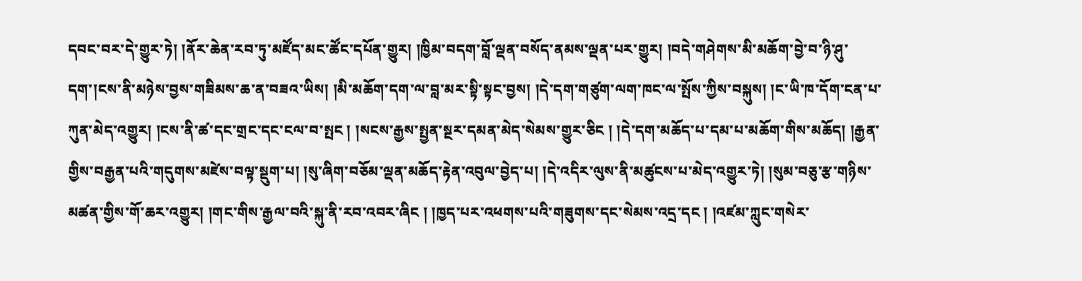དབང་བར་དེ་གྱུར་ཏེ། །ནོར་ཆེན་རབ་ཏུ་མཛོད་མང་ཚོང་དཔོན་གྱུར། །ཁྱིམ་བདག་བློ་ལྡན་བསོད་ནམས་ལྡན་པར་གྱུར། །བདེ་གཤེགས་མི་མཆོག་བྱེ་བ་ཉི་ཤུ་དག་།ངས་ནི་མཉེས་བྱས་གཟིམས་ཆ་ན་བཟའ་ཡིས། །མི་མཆོག་དག་ལ་བླ་མར་སྟི་སྟང་བྱས། །དེ་དག་གཙུག་ལག་ཁང་ལ་སྤོས་ཀྱིས་བསྐུས། །ང་ཡི་ཁ་དོག་ངན་པ་ཀུན་མེད་འགྱུར། །ངས་ནི་ཚ་དང་གྲང་དང་ངལ་བ་སྤང ། །སངས་རྒྱས་སྤྱན་སྔར་དམན་མེད་སེམས་གྱུར་ཅིང ། །དེ་དག་མཆོད་པ་དམ་པ་མཆོག་གིས་མཆོད། །རྒྱན་གྱིས་བརྒྱན་པའི་གདུགས་མཛེས་བལྟ་སྡུག་པ། །སུ་ཞིག་བཅོམ་ལྡན་མཆོད་རྟེན་འབུལ་བྱེད་པ། །དེ་འདིར་ལུས་ནི་མཚུངས་པ་མེད་འགྱུར་ཏེ། །སུམ་བཅུ་རྩ་གཉིས་མཚན་གྱིས་གོ་ཆར་འགྱུར། །གང་གིས་རྒྱལ་བའི་སྐུ་ནི་རབ་འབར་ཞིང ། །ཁྱད་པར་འཕགས་པའི་གཟུགས་དང་སེམས་འདྲ་དང ། །འཛམ་ཀླུང་གསེར་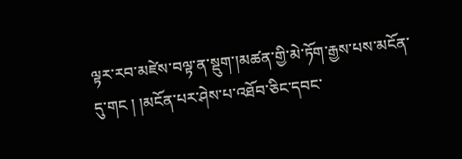ལྟར་རབ་མཛེས་བལྟ་ན་སྡུག་།མཚན་གྱི་མེ་ཏོག་རྒྱས་པས་མངོན་དུ་གང ། །མངོན་པར་ཤེས་པ་འཐོབ་ཅིང་དབང་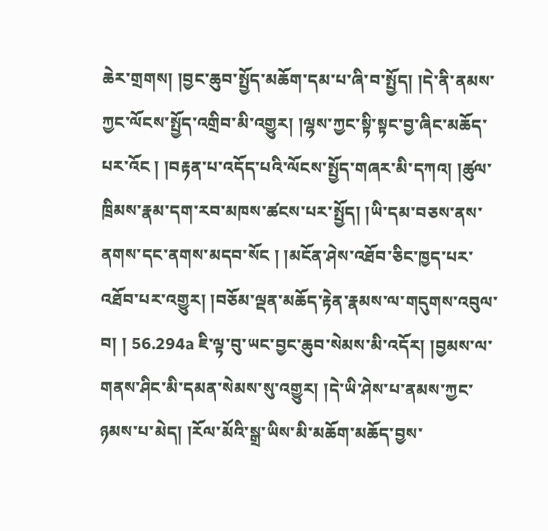ཆེར་གྲགས། །བྱང་ཆུབ་སྤྱོད་མཆོག་དམ་པ་ཞི་བ་སྤྱོད། །དེ་ནི་ནམས་ཀྱང་ལོངས་སྤྱོད་འགྲིབ་མི་འགྱུར། །ལྷས་ཀྱང་སྟི་སྟང་བྱ་ཞིང་མཆོད་པར་འོང ། །བརྟན་པ་འདོད་པའི་ལོངས་སྤྱོད་གཞར་མི་དཀའ། །ཚུལ་ཁྲིམས་རྣམ་དག་རབ་མཁས་ཚངས་པར་སྤྱོད། །ཡི་དམ་བཅས་ནས་ནགས་དང་ནགས་མདབ་སོང ། །མངོན་ཤེས་འཐོབ་ཅིང་ཁྱད་པར་འཐོབ་པར་འགྱུར། །བཅོམ་ལྡན་མཆོད་རྟེན་རྣམས་ལ་གདུགས་འབུལ་བ། ། 56.294a ཇི་ལྟ་བུ་ཡང་བྱང་ཆུབ་སེམས་མི་འདོར། །བྱམས་ལ་གནས་ཤིང་མི་དམན་སེམས་སུ་འགྱུར། །དེ་ཡི་ཤེས་པ་ནམས་ཀྱང་ཉམས་པ་མེད། །རོལ་མོའི་སྒྲ་ཡིས་མི་མཆོག་མཆོད་བྱས་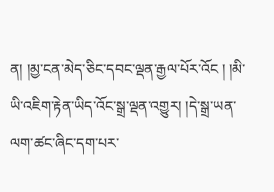ན། །མྱ་ངན་མེད་ཅིང་དབང་ལྡན་རྒྱལ་པོར་འོང ། །མི་ཡི་འཇིག་རྟེན་ཡིད་འོང་སྒྲ་ལྡན་འགྱུར། །དེ་སྒྲ་ཡན་ལག་ཚང་ཞིང་དག་པར་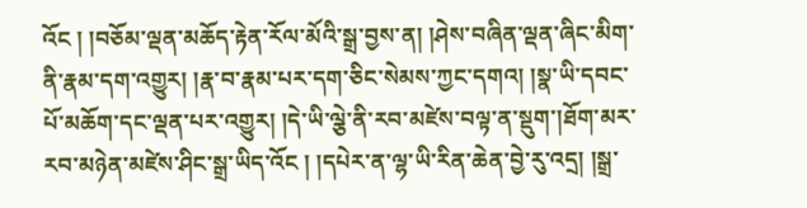འོང ། །བཅོམ་ལྡན་མཆོད་རྟེན་རོལ་མོའི་སྒྲ་བྱས་ན། །ཤེས་བཞིན་ལྡན་ཞིང་མིག་ནི་རྣམ་དག་འགྱུར། །རྣ་བ་རྣམ་པར་དག་ཅིང་སེམས་ཀྱང་དགའ། །སྣ་ཡི་དབང་པོ་མཆོག་དང་ལྡན་པར་འགྱུར། །དེ་ཡི་ལྕེ་ནི་རབ་མཛེས་བལྟ་ན་སྡུག་།ཐོག་མར་རབ་མཉེན་མཛེས་ཤིང་སྒྲ་ཡིད་འོང ། །དཔེར་ན་ལྷ་ཡི་རིན་ཆེན་བྱེ་རུ་འདྲ། །སྒྲ་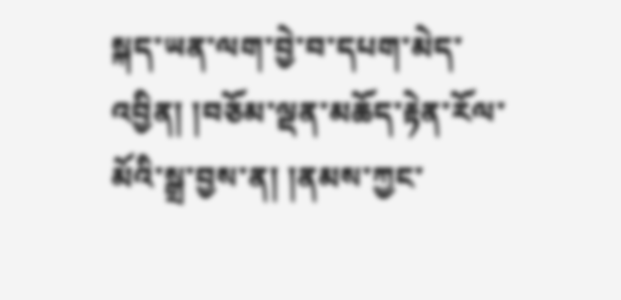སྐད་ཡན་ལག་བྱེ་བ་དཔག་མེད་འབྱིན། །བཅོམ་ལྡན་མཆོད་རྟེན་རོལ་མོའི་སྒྲ་བྱས་ན། །ནམས་ཀྱང་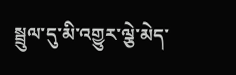སྦྲུལ་དུ་མི་འགྱུར་ལྕེ་མེད་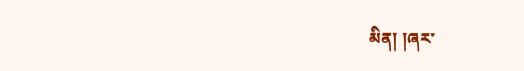མིན། །ཞར་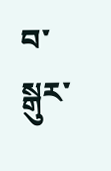བ་སྒུར་